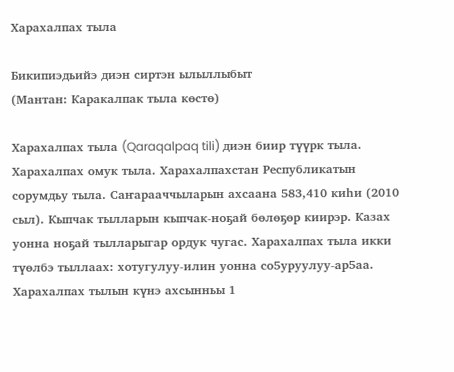Харахалпах тыла

Бикипиэдьийэ диэн сиртэн ылыллыбыт
(Мантан: Каракалпак тыла көстө)

Харахалпах тыла (Qaraqalpaq tili) диэн биир түүрк тыла. Харахалпах омук тыла. Харахалпахстан Республикатын сорумдьу тыла. Саҥарааччыларын ахсаана 583,410 киһи (2010 сыл). Кыпчак тылларын кыпчак-ноҕай бөлөҕөр киирэр. Казах уонна ноҕай тылларыгар ордук чугас. Харахалпах тыла икки түөлбэ тыллаах: хотугулуу-илин уонна со5уруулуу-ар5аа. Харахалпах тылын күнэ ахсынньы 1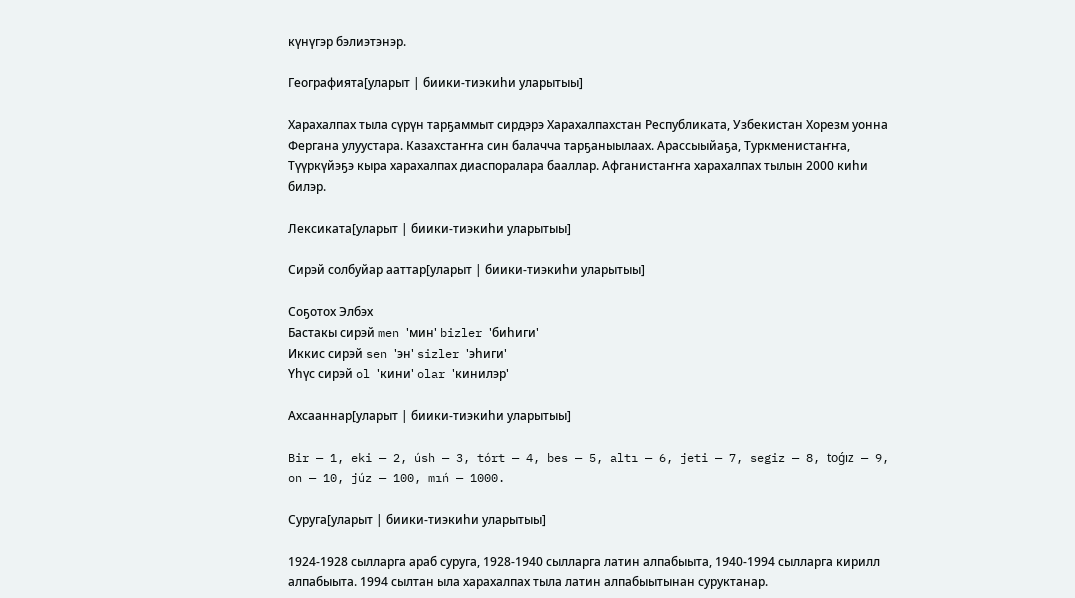күнүгэр бэлиэтэнэр.

Географията[уларыт | биики-тиэкиһи уларытыы]

Харахалпах тыла сүрүн тарҕаммыт сирдэрэ Харахалпахстан Республиката, Узбекистан Хорезм уонна Фергана улуустара. Казахстаҥҥа син балачча тарҕаныылаах. Арассыыйаҕа, Туркменистаҥҥа, Түүркүйэҕэ кыра харахалпах диаспоралара бааллар. Афганистаҥҥа харахалпах тылын 2000 киһи билэр.

Лексиката[уларыт | биики-тиэкиһи уларытыы]

Сирэй солбуйар ааттар[уларыт | биики-тиэкиһи уларытыы]

Соҕотох Элбэх
Бастакы сирэй men 'мин' bizler 'биһиги'
Иккис сирэй sen 'эн' sizler 'эһиги'
Үһүс сирэй ol 'кини' olar 'кинилэр'

Ахсааннар[уларыт | биики-тиэкиһи уларытыы]

Bir — 1, eki — 2, úsh — 3, tórt — 4, bes — 5, altı — 6, jeti — 7, segiz — 8, toǵız — 9, on — 10, júz — 100, mıń — 1000.

Суруга[уларыт | биики-тиэкиһи уларытыы]

1924-1928 сылларга араб суруга, 1928-1940 сылларга латин алпабыыта, 1940-1994 сылларга кирилл алпабыыта. 1994 сылтан ыла харахалпах тыла латин алпабыытынан суруктанар.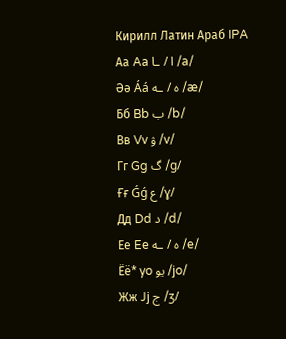Кирилл Латин Араб IPA
Аа Aa ا / ـا /a/
Әә Áá ە / ـە /æ/
Бб Bb ب /b/
Вв Vv ۋ /v/
Гг Gg گ /ɡ/
Ғғ Ǵǵ ع /ɣ/
Дд Dd د /d/
Ее Ee ە / ـە /e/
Ёё* yo یو /jo/
Жж Jj ج /ʒ/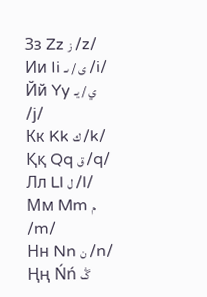Зз Zz ز /z/
Ии Ii ى / ىـ /i/
Йй Yy ي / يـ /j/
Кк Kk ك /k/
Ққ Qq ق /q/
Лл Ll ل /l/
Мм Mm م /m/
Нн Nn ن /n/
Ңң Ńń ڴ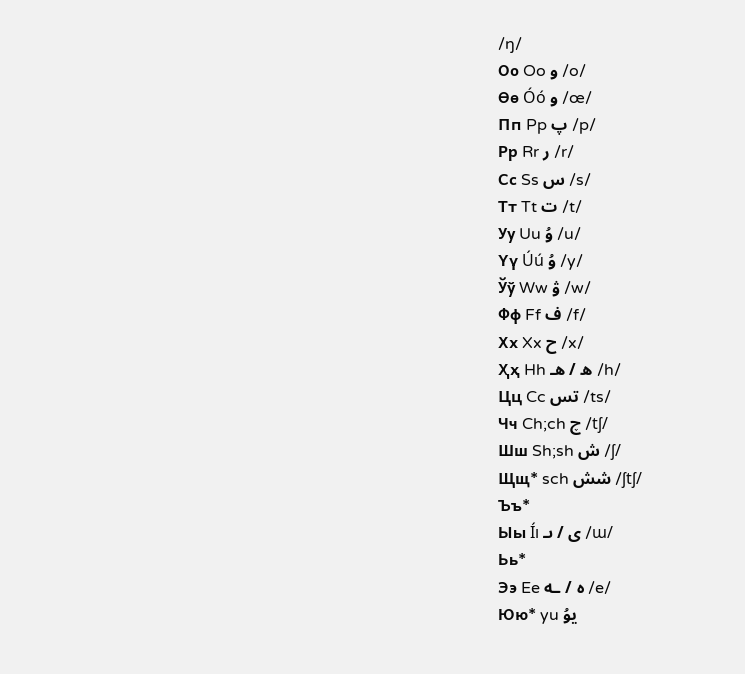/ŋ/
Оо Oo و /o/
Өө Óó و /œ/
Пп Pp پ /p/
Рр Rr ر /r/
Сс Ss س /s/
Тт Tt ت /t/
Уу Uu وُ /u/
Үү Úú وُ‌‌‌ /y/
Ўў Ww ۋ /w/
Фф Ff ف /f/
Хх Xx ح /x/
Ҳҳ Hh ه / هـ /h/
Цц Cc تس /ts/
Чч Ch;ch چ /tʃ/
Шш Sh;sh ش /ʃ/
Щщ* sch شش /ʃtʃ/
Ъъ*
Ыы Íı ى / ىـ /ɯ/
Ьь*
Ээ Ee ە / ـە /e/
Юю* yu يوُ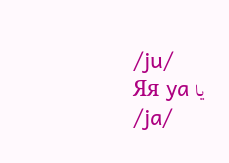/ju/
Яя ya يا /ja/